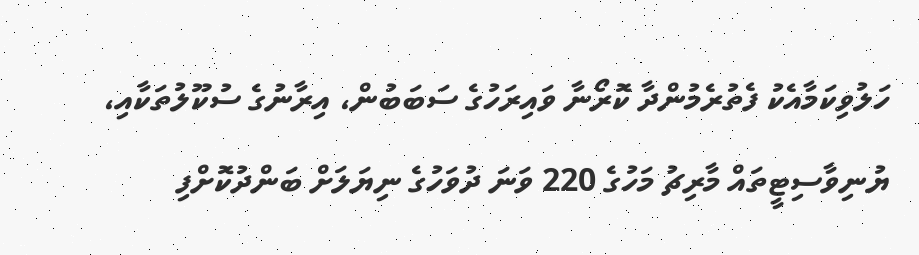ހަލުވިކަމާއެކު ފެތުރެމުންދާ ކޮރޯނާ ވައިރަހުގެ ސަބަބުން، އިރާނުގެ ސުކޫލުތަކާއި، ޔުނިވާސިޓީތައް މާރިޗު މަހުގެ 220 ވަނަ ދުވަހުގެ ނިޔަލަށް ބަންދުކޮށްފި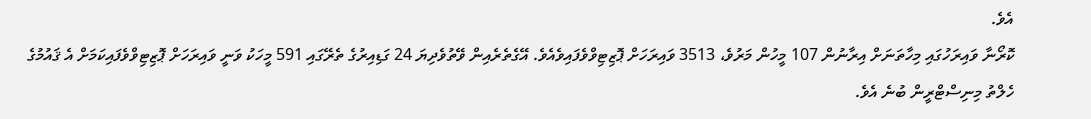އެވެ.
ކޮރޯނާ ވައިރަހުގައި މިހާތަނަށް އިރާނުން 107 މީހުން މަރުވެ، 3513 ވައިރަހަށް ޕޮޒިޓިވްވެފައިވެއެވެ. އޭގެތެރެއިން ވޭތުވެދިޔަ 24 ގަޑިއިރުގެ ތެރޭގައި 591 މީހަކު ވަނީ ވައިރަހަށް ޕޮޒިޓިވްވެފައިކަމަށް އެ ޤައުމުގެ ހެލްތު މިނިސްޓްރީން ބުނެ އެވެ.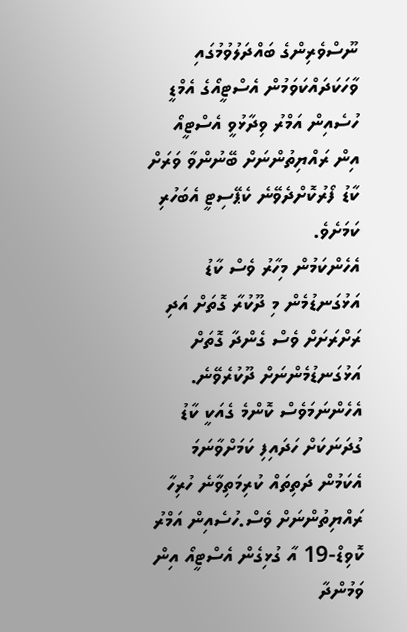ނޫސްވެރިންގެ ބައްދަލުވުމުގައި ވާހަކަދައްކަވަމުން އެސްޓީއޯގެ އެމްޑީ ހުސެއިން އަމްރު ވިދާޅުވީ އެސްޓީއޯ އިން ރައްޔިތުންނަށް ބޭނުންވާ ވަރަށް ކާޑު ފޯރުކޮށްދެވޭނެ ކެޕޭސިޓީ އެބަހުރި ކަމަށެވެ.
އެހެންކަމުން މިހާރު ވެސް ކާޑު އަޅުގަނޑުމެން މި ދޫކުރާ ގޮތަށް އަދި ރަށްރަށަށް ވެސް ގެންދާ ގޮތަށް އަޅުގަނޑުމެންނަށް ދޫކުރެވޭނެ. އެހެންނަމަވެސް ކޮންމެ ގެއަކީ ކާޑު ގުދަނަކަށް ހަދައިފި ކަމަށްވާނަމަ އެކަމުން ދަތިތައް ކުރިމަތިވާނެ ހުރިހާ ރައްޔިތުންނަށް ވެސް.ހުސެއިން އަމްރު
ކޮވިޑް-19 އާ ގުޅިގެން އެސްޓީއޯ އިން ވަމުންދާ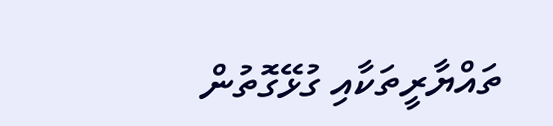ތައްޔާރީތަކާއި ގުޅޭގޮތުން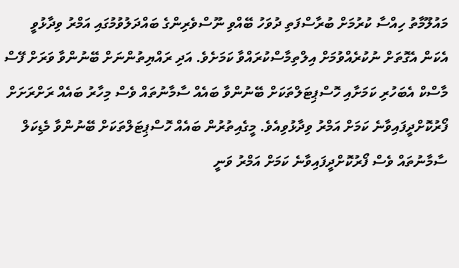މައުލޫމާތު ހިއްސާ ކުރުމަށް ބުރާސްފަތި ދުވަހު ބޭއްވި ނޫސްވެރިންގެ ބައްދަލުވުމުގައި އަމްރު ވިދާޅުވީ އެކަން އެގޮތަށް ނުކުރެއްވުމަށް އިލްތިމާސްކުރައްވާ ކަމަށެވެ. އަދި ރައްޔިތުންނަށް ބޭނުންވާ ވަރަށް ފޭސް މާސްކް އެބަހުރި ކަމަށާއި ހޮސްޕިޓަލްތަކަށް ބޭނުންވާ ބައެއް ސާމާނުތައް ވެސް މިހާރު ބައެއް ރަށްރަށަށް ފޯރުކޮށްދީފައިވާނެ ކަމަށް އަމްރު ވިދާޅުވިއެވެ. މީގެއިތުރުން ބައެއް ހޮސްޕިޓަލްތަކަށް ބޭނުންވާ މެޑިކަލް ސާމާނުތައް ވެސް ފޯރުކޮށްދީފައިވާނެ ކަމަށް އަމްރު ވަނީ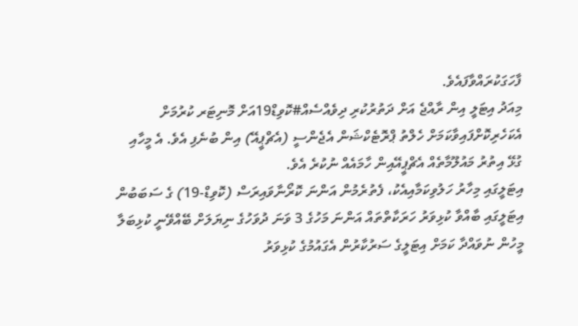ފާހަގަކުރައްވާފައެވެ.
މިއަދު އިޓަލީ އިން ރާއްޖެ އަށް ދަތުރުކުރި ދިވެއްސެއް#ކޮވިޑް19އަށް މޮނިޓަރ ކުރުމަށް އެކަހެރިކޮށްފައިވާކަމަށް ހެލްތު ޕްރޮޓެކްޝަން އެޖެންސީ (އެޗްޕީއޭ) އިން ބުނެފި އެވެ. އެ މީހާއި ގުޅޭ އިތުރު މައުލޫމާތެއް އެޗްޕީއޭއިން ހާމައެއް ނުކުރެ އެވެ.
އިޓަލީގައި މިހާރު ހަލުވިކަމާއިއެކު، ފެތުރެމުން އަންނަ ކޮރޯނާވައިރަސް (ކޮވިޑް-19) ގެ ސަބަބުން އިޓަލީގައި ބާއްވާ ކުޅިވަރު ހަރަކާތްތައް އަންނަ މަހުގެ 3 ވަނަ ދުވަހުގެ ނިޔަލަށް ބޭއްވޭނީ ކުޅިބަލާ މީހުން ނުވައްދާ ކަމަށް އިޓަލީގެ ސަރުކާރުން އެގައުމުގެ ކުޅިވަރު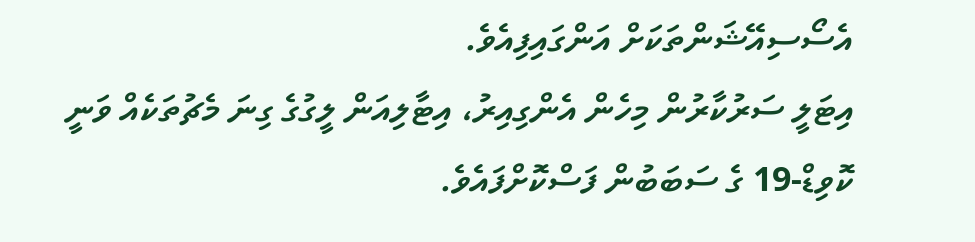އެސޯސިއޭޝަންތަކަށް އަންގައިފިއެވެ.
އިޓަލީ ސަރުކާރުން މިހެން އެންގިއިރު، އިޓާލިއަން ލީގުގެ ގިނަ މެޗުތަކެއް ވަނީ ކޮވިޑް-19 ގެ ސަބަބުން ފަސްކޮށްފައެވެ.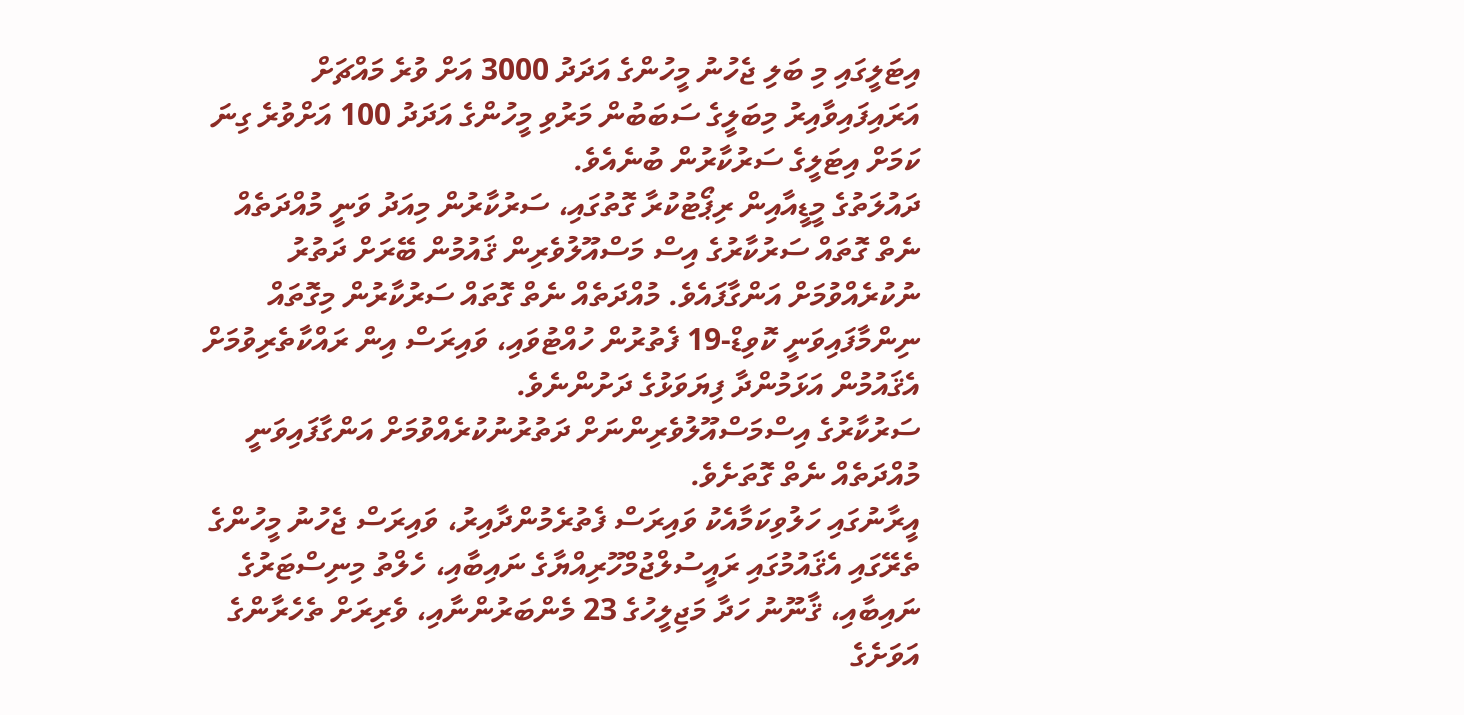އިޓަލީގައި މި ބަލި ޖެހުނު މީހުންގެ އަދަދު 3000 އަށް ވުރެ މައްޗަށް އަރައިފައިވާއިރު މިބަލީގެ ސަބަބުން މަރުވި މީހުންގެ އަދަދު 100 އަށްވުރެ ގިނަ ކަމަށް އިޓަލީގެ ސަރުކާރުން ބުނެއެވެ.
ދައުލަތުގެ މީޑީއާއިން ރިޕޯޓުކުރާ ގޮތުގައި، ސަރުކާރުން މިއަދު ވަނީ މުއްދަތެއް ނެތް ގޮތައް ސަރުކާރުގެ އިސް މަސްއޫލުވެރިން ޤައުމުން ބޭރަށް ދަތުރު ނުކުރެއްވުމަށް އަންގާފައެވެ. މުއްދަތެއް ނެތް ގޮތައް ސަރުކާރުން މިގޮތައް ނިންމާފައިވަނީ ކޮވިޑް-19 ފެތުރުން ހުއްޓުވައި، ވައިރަސް އިން ރައްކާތެރިވުމަށް އެޤައުމުން އަޅަމުންދާ ފިޔަވަޅުގެ ދަށުންނެވެ.
ސަރުކާރުގެ އިސްމަސްއޫލުވެރިންނަށް ދަތުރުނުކުރެއްވުމަށް އަންގާފައިވަނީ މުއްދަތެއް ނެތް ގޮތަށެވެ.
އީރާނުގައި ހަލުވިކަމާއެކު ވައިރަސް ފެތުރެމުންދާއިރު، ވައިރަސް ޖެހުނު މީހުންގެ ތެރޭގައި އެޤައުމުގައި ރައީސުލްޖުމްހޫރިއްޔާގެ ނައިބާއި، ހެލްތު މިނިސްޓަރުގެ ނައިބާއި، ޤާނޫނު ހަދާ މަޖިލީހުގެ 23 މެންބަރުންނާއި، ވެރިރަށް ތެހެރާންގެ އަވަށެގެ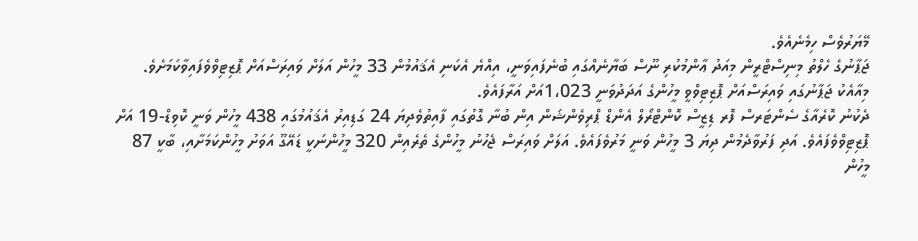މޭޔަރުވެސް ހިމެނެއެވެ.
ޖަޕާނުގެ ހެލްތު މިނިސްޓްރީން މިއަދު ޢާންމުކުރި ނޫސް ބަޔާނެއްގައި ބުނެފައިވަނީ، އިއްޔެ އެކަނި އެޤައުމުން 33 މީހުން އަލަށް ވައިރަސްއަށް ޕޮޒިޓިވްވެފައިވާކަމަށެވެ.
މިއާއެކު ޖަޕާނުގައި ވައިރަސްއަށް ޕޮޒިޓިވްވީ މީހުންގެ އަދަދުވަނީ 1،023އަށް އަރާފައެވެ.
ދެކުނު ކޮރެއާގެ ސެންޓަރސް ފޮރ ޑިޒީސް ކޮންޓްރޯލް އެންޑް ޕްރިވެންޝަން އިން ބުނާ ގޮތުގައި ފާއިތުވެދިޔަ 24 ގަޑިއިރު އެޤައުމުގައި 438 މީހުން ވަނީ ކޮވިޑް-19 އަށް ޕޮޒިޓިވްވެފައެވެ. އަދި ފަރުވާދެމުން ދިޔަ 3 މީހުން ވަނީ މަރުވެފައެވެ. އަލަށް ވައިރަސް ޖެހުނު މީހުންގެ ތެރެއިން 320 މީހުންނަކީ ޑައޭގޫ އަވަށު މީހުންކަމަށާއި، ބާކީ 87 މީހުން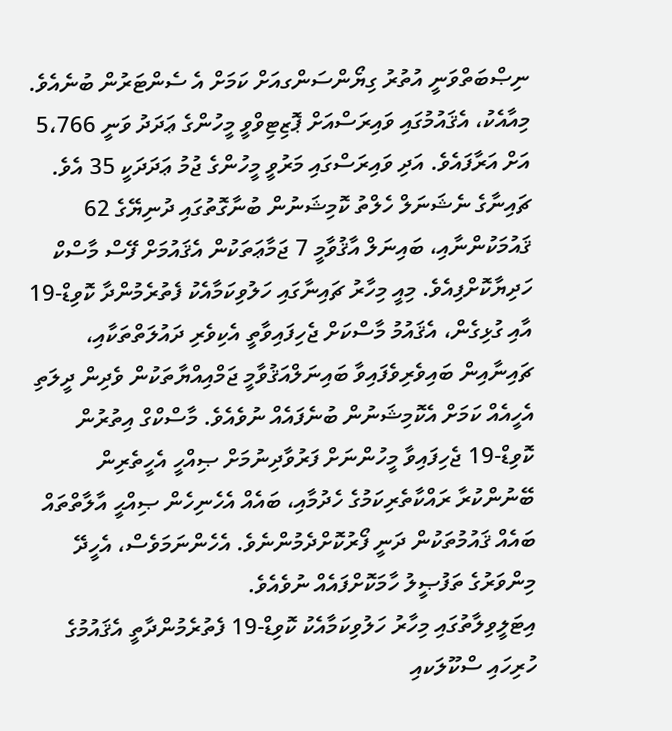ނިޞްބަތްވަނީ އުތުރު ގިޔޯންސަންގއަށް ކަމަށް އެ ސެންޓަރުން ބުނެއެވެ.
މިއާއެކު، އެޤައުމުގައި ވައިރަސްއަށް ޕޮޒިޓިވްވީ މީހުންގެ ޢަދަދު ވަނީ 5،766 އަށް އަރާފައެވެ. އަދި ވައިރަސްގައި މަރުވީ މީހުންގެ ޖުމު ޢަދަދަކީ 35 އެވެ.
ޗައިނާގެ ނެޝަނަލް ހެލްތު ކޮމިޝަނުން ބުނާގޮތުގައި ދުނިޔޭގެ 62 ޤައުމަކުންނާއި، ބައިނަލް އާޤުވާމީ 7 ޖަމާޢަތަކުން އެޤައުމަށް ފޭސް މާސްކް ހަދިޔާކޮށްފިއެވެ. މިއީ މިހާރު ޗައިނާގައި ހަލުވިކަމާއެކު ފެތުރެމުންދާ ކޮވިޑް-19 އާއި ގުޅިގެން، އެޤައުމު މާސްކަށް ޖެހިފައިވާތީ އެކިވެރި ދައުލަތްތަކާއި، ޗައިނާއިން ބައިވެރިވެފައިވާ ބައިނަލްއަޤުވާމީ ޖަމްއިއްޔާތަކުން ވެދިން ދީލަތި އެހީއެއް ކަމަށް އެކޮމިޝަނުން ބުނެފައެއް ނުވެއެވެ. މާސްކްގް އިތުރުން ކޮވިޑް-19 ޖެހިފައިވާ މީހުންނަށް ފަރުވާދިނުމަށް ޞިއްހީ އެހީތެރިން ބޭނުންކުރާ ރައްކާތެރިކަމުގެ ހެދުމާއި، ބައެއް އެހެނިހެން ޞިއްޙީ އާލާތްތައް ބައެއް ޤައުމުތަކުން ދަނީ ފޯރުކޮށްދެމުންނެވެ. އެހެންނަމަވެސް، އެހީދޭ މިންވަރުގެ ތަފުޞީލު ހާމަކޮށްފައެއް ނުވެއެވެ.
އިޓަލީވިލާތުގައި މިހާރު ހަލުވިކަމާއެކު ކޮވިޑް-19 ފެތުރެމުންދާތީ އެޤައުމުގެ ހުރިހައި ސްކޫލަކއި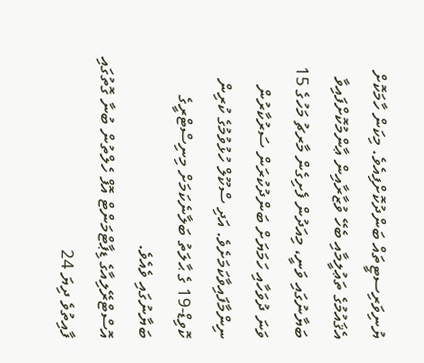ޔުނިވަރިސޓީތައް ބަންދުކޮށްފިއެވެ. މިކަން ހާމަކޮށް އެޤައުމުގެ ތަޢުލީމާއި ބެހޭ ވުޒާރާއިން ޢާންމުކޮށްފައިވާ ބަޔާނުގައި ވަނީ، މިއަދުން ފެށިގެން މާރޗު މަހުގެ 15 ވަނަ ދުވަހާއި ހަމަޔަށް ބަންދުކުރަން ސަރުކާރުން ނިންމާފައިވާކަމަށެވެ. އަދި ސްކޫލް ހުޅުވުމުގެ ކުރިން ކޮވިޑް-19 ގެ ޙާލަތު ބަލާނެކަމަށް މިނިސްޓްރީގެ ބަޔާނުގައި ވެއެވެ.
އޮސްޓްރޭލިއާގެ ޑިޕާޓްމަންޓް އޮފް ހެލްތުން ބުނާ ގޮތުގައި ފާއިތުވެ ދިޔަ 24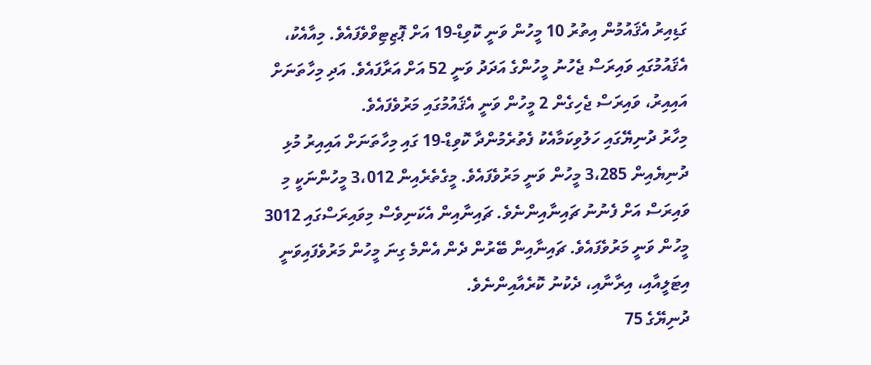ގަޑިއިރު އެޤައުމުން އިތުރު 10 މީހުން ވަނީ ކޮވިޑް-19 އަށް ޕޮޒިޓިވްވެފައެވެ. މިއާއެކު، އެޤައުމުގައި ވައިރަސް ޖެހުނު މީހުންގެ އަދަދު ވަނީ 52 އަށް އަރާފައެވެ. އަދި މިހާތަނަށް އައިއިރު، ވައިރަސް ޖެހިގެން 2 މީހުން ވަނީ އެޤައުމުގައި މަރުވެފައެވެ.
މިހާރު ދުނިޔޭގައި ހަލުވިކަމާއެކު ފެތުރެމުންދާ ކޮވިޑް-19 ގައި މިހާތަނަށް އައިއިރު މުޅި ދުނިޔެއިން 3،285 މީހުން ވަނީ މަރުވެފައެވެ. މީގެތެރެއިން 3،012 މީހުންނަކީ މި ވައިރަސް އަށް ފެނުނު ޗައިނާއިންނެވެ. ޗައިނާއިން އެކަނިވެސް މިވައިރަސްގައި 3012 މީހުން ވަނީ މަރުވެފައެވެ. ޗައިނާއިން ބޭރުން ދެން އެންމެ ގިނަ މީހުން މަރުވެފައިވަނީ އިޓަލީއާއި، އިރާނާއި، ދެކުނު ކޮރެއާއިންނެވެ.
ދުނިޔޭގެ 75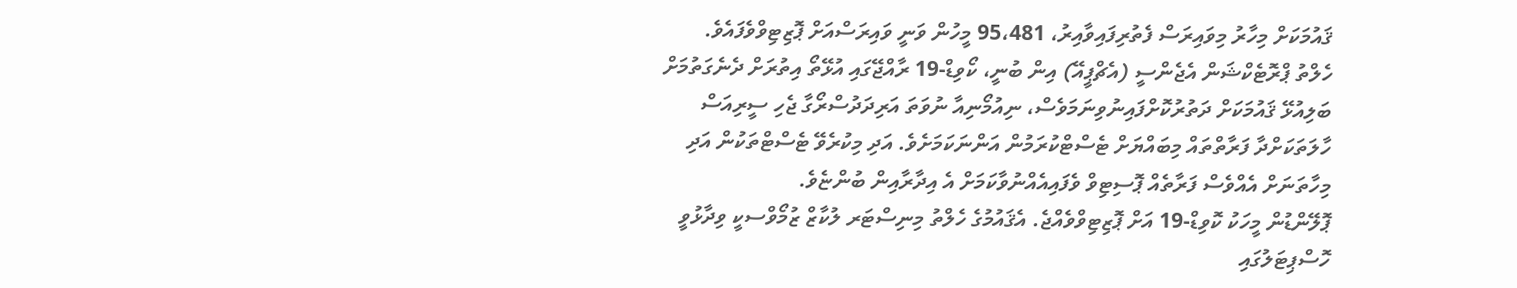ޤައުމަކަށް މިހާރު މިވައިރަސް ފެތުރިފައިވާއިރު، 95،481 މީހުން ވަނީ ވައިރަސްއަށް ޕޮޒިޓިވްވެފައެވެ.
ހެލްތު ޕްރޮޓެކްޝަން އެޖެންސީ (އެޗްޕީއޭ) އިން ބުނީ، ކޯވިޑް-19 ރާއްޖޭގައި އުޅޭތޯ އިތުރަށް ދެނެގަތުމަށް ބަލިއުޅޭ ޤައުމަކަށް ދަތުރުކޮށްފައިނުވިނަމަވެސް، ނިއުމޯނިއާ ނުވަތަ އަރިދަދުސްރޯގާ ޖެހި ސީރިއަސް ހާލަތަކަށްދާ ފަރާތްތައް މިބައްޔަށް ޓެސްޓްކުރަމުން އަންނަކަމަށެވެ. އަދި މިކުރެވޭ ޓެސްޓްތަކުން އަދި މިހާތަނަށް އެއްވެސް ފަރާތެއް ޕޮސިޓިވް ވެފައިއެއްނުވާކަމަށް އެ އިދާރާއިން ބުންޏެވެ.
ޕޮލޭންޑުން މީހަކު ކޮވިޑް-19 އަށް ޕޮޒިޓިވްވެއްޖެ. އެޤައުމުގެ ހެލްތު މިނިސްޓަރ ލުކާޒް ޒުމޯވްސކީ ވިދާޅުވީ ހޮސްޕިޓަލުގައި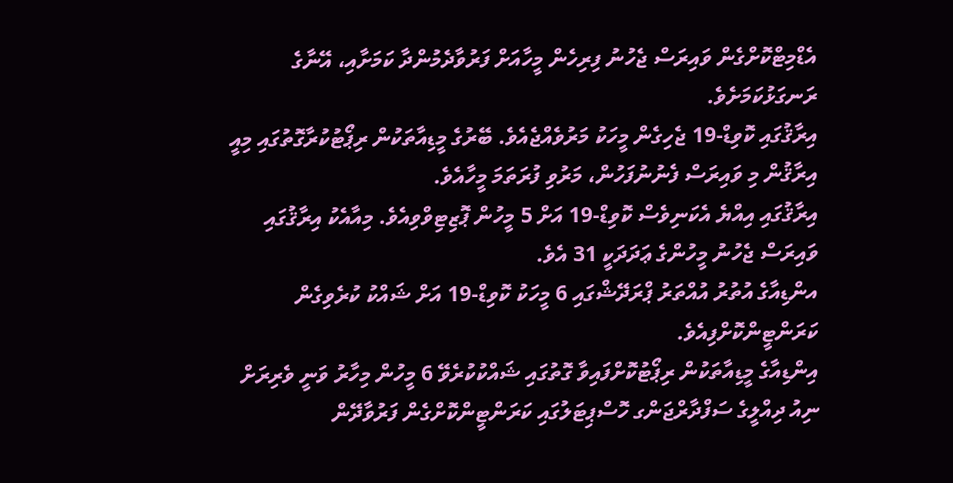އެޑްމިޓްކޮށްގެން ވައިރަސް ޖެހުނު ފިރިހެން މީހާއަށް ފަރުވާދެމުންދާ ކަމަށާއި، އޭނާގެ ރަނގަޅުކަމަށެވެ.
އިރާޤުގައި ކޮވިޑް-19 ޖެހިގެން މީހަކު މަރުވެއްޖެއެވެ. ބޭރުގެ މީޑިއާތަކުން ރިޕޯޓުކުރާގޮތުގައި މިއީ އިރާޤުން މި ވައިރަސް ފެނުނުފަހުން، މަރުވި ފުރަތަމަ މީހާއެވެ.
އިރާޤުގައި އިއްޔެ އެކަނިވެސް ކޮވިޑް-19 އަށް 5 މީހުން ޕޮޒިޓިވްވިއެވެ. މިއާއެކު އިރާޤުގައި ވައިރަސް ޖެހުނު މީހުންގެ ޢަދަދަކީ 31 އެވެ.
އންޑިއާގެ އުތުރު އުއްތަރު ޕްރަދޭޝްގައި 6 މީހަކު ކޮވިޑް-19 އަށް ޝައްކު ކުރެވިގެން ކަރަންޓީންކޮށްފިއެވެ.
އިންޑިއާގެ މީޑިއާތަކުން ރިޕޯޓުކޮށްފައިވާ ގޮތުގައި ޝައްކުކުރެވޭ 6 މީހުން މިހާރު ވަނީ ވެރިރަށް ނިއު ދިއްލީގެ ސަފްދާރްޖަންގ ހޮސްޕިޓަލުގައި ކަރަންޓީންކޮށްގެން ފަރުވާދޭން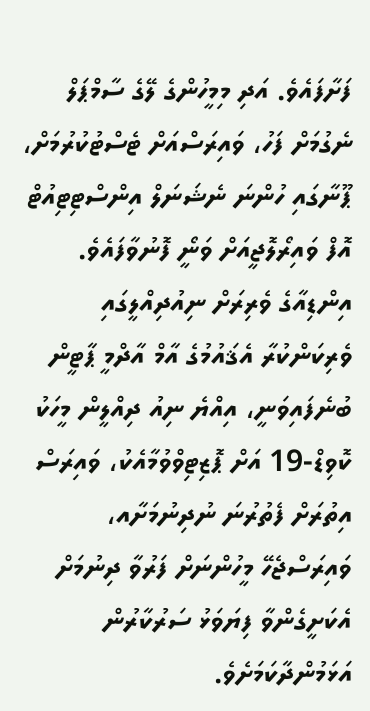ފަށާފައެވެ. އަދި މިމީހުންގެ ލޭގެ ސާމްޕަލް ނެގުމަށް ފަހު، ވައިރަސްއަށް ޓެސްޓުކުރުމަށް، ޕޫނާގައި ހުންނަ ނެޝަނަލް އިންސްޓިޓިއުޓް އޮފް ވައިރޯލޮޖީއަށް ވަނީޯ ފޮނުވާފައެވެ.
އިންޑިއާގެ ވެރިރަށް ނިއުދިއްލީގައި ވެރިކަންކުރާ އެޤައުމުގެ އާމް އާދްމީ ޕާޓީން ބުނެފައިވަނީ، އިއްޔެ ނިއު ދިއްލީން މީހަކު ކޮވިޑް-19 އަށް ޕޮޒިޓިވްވުމާއެކު، ވައިރަސް އިތުރަށް ފެތުރުނަ ނުދިނުމަށާއ، ވައިރަސްޖެހޭ މީހުންނަށް ފަރުވާ ދިނުމަށް އެކަށީގެންވާ ފިޔަވަޅު ސަރުކާރުން އަޅަމުންދާކަމަށެވެ.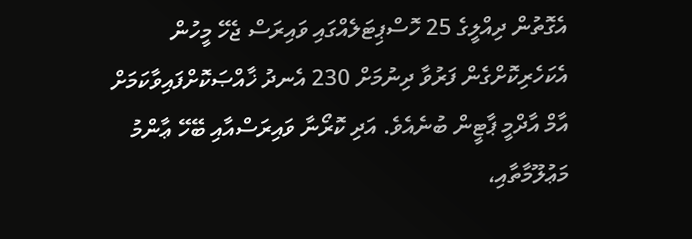އެގޮތުން ދިއްލީގެ 25 ހޮސްޕިޓަލެއްގައި ވައިރަސް ޖެހޭ މީހުން އެކަހެރިކޮށްގެން ފަރުވާ ދިނުމަށް 230 އެނދު ޚާއްޞަކޮށްފައިވާކަމަށް އާމް އާދްމީ ޕާޓީން ބުނެއެވެ. އަދި ކޮރޯނާ ވައިރަސްއާއި ބޭހޭ ޢާންމު މަޢުލޫމާތާއި،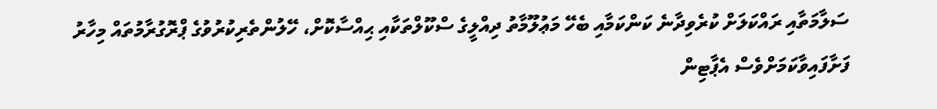ސަލާމަތާއި ރައްކަލަށް ކުރެވިދާނެ ކަންކަމާއި ބެހޭ މަޢުލޫމާތު ދިއްލީގެ ސްކޫލްތަކާއި ޙިއްސާކޮށް، ހޭލުންތެރިކުރުވުގެ ޕްރޮގުރާމުތައް މިހާރު ފަށާފައިވާކަމަށްވެސް އެޕާޓިން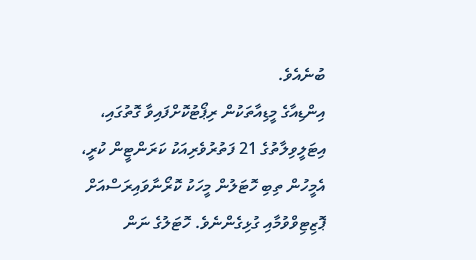ބުނެއެވެ.
އިންޑިއާގެ މީޑިއާތަކުން ރިޕޯޓުކޮށްފައިވާ ގޮތުގައި، އިޓަލީވިލާތުގެ 21 ފަތުރުވެރިއަކު ކަރަންޓީން ކުރީ، އެމީހުން ތިބި ހޮޓަލުން މީހަކު ކޮރޯނާވައިރަސްއަށް ޕޮޒިޓިވްވުމާއި ގުޅިގެންނެވެ. ހޮޓަލުގެ ނަން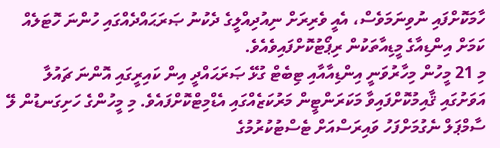ހާމަކޮށްފައި ނުވިނަމަވެސް، އެއީ ވެރިރަށް ނިއުދިއްލީގެ ދެކުނު ޞަރަޙައްދެއްގައި ހުންނަ ހޮޓަލެއް ކަމަށް އިންޑިއާގެ މީޑިއާތަކުން ރިޕޯޓުކޮށްފައިވެއެވެ.
މި 21 މީހުން މިހާރުވަނީ އިންޑިއާއާއި ޓިބެޓް ގުޅޭ ޞަރަޙައްދީ އިން ކައިރީގައި އޮންނަ ޗައުލާ އަވަށުގައި ޤާއިމުކޮށްފައިވާ މަކަރަންޓީން މަރުކަޒެއްގައި އެޑްމިޓްކޮށްފައެވެ. މި މީހުންގެ ހަށިގަނޑުން ލޭ ސާމްޕަލް ނެގުމަށްފަހު ވައިރަސްއަށް ޓެސްޓުކުރުމުގެ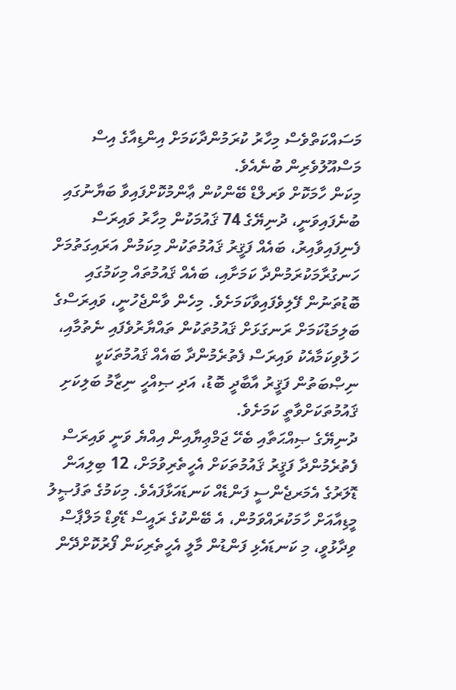މަސައްކަތްވެސް މިހާރު ކުރަމުންދާކަމަށް އިންޑިއާގެ އިސް މަސްއޫލުވެރިން ބުނެއެވެ.
މިކަން ހާމަކޮށް ވަރލްޑް ބޭންކުން ޢާންމުކޮށްފައިވާ ބަޔާނުގައި ބުނެފައިވަނީ، ދުނިޔޭގެ 74 ޤައުމަކުން މިހާރު ވައިރަސް ފެނިފައިވާއިރު، ބައެއް ފަޤީރު ޤައުމުތަކުން މިކަމުން އަރައިގަތުމަށް ހަނގުރާމަކުރަމުންދާ ކަމަށާއި، ބައެއް ޤައުމުތައް މިކަމުގައި ބޮޑުތަނުން ފޭލިވެފައިވާކަމަށެވެ. މިހެން ވާންޖެހުނީ، ވައިރަސްގެ ބަލިމަޑުކަމަށް ރަނގަޅަށް ޤައުމުތަކުން ތައްޔާރުވެފައި ނެތުމާއި، ހަލުވިކަމާއެކު ވައިރަސް ފެތުރެމުންދާ ބައެއް ޤައުމުތަކަކީ ނިޞްބަތުން ފަޤީރު އާބާދީ ބޮޑު، އަދި ޞިއްހީ ނިޒާމު ބަލިކަށި ޤައުމުތަކަށްވާތީ ކަމަށެވެ.
ދުނިޔޭގެ ޞިއްޙަތާއި ބެހޭ ޖަމްޢިޔާއިން އިއްޔެ ވަނީ ވައިރަސް ފެތުރެމުންދާ ފަޤީރު ޤައުމުތަކަށް އެހީތެރިވުމަށް، 12 ބިލިއަން ޑޮލަރުގެ އެމަރޖެންސީ ފަންޑެއް ކަނޑައަޅާފައެވެ. މިކަމުގެ ތަފުޞީލު މީޑިއާއަށް ހާމަކުރައްވަމުން، އެ ބޭންކުގެ ރައީސް ޑޭވިޑް މަލްޕާސް ވިދާޅުވީ، މި ކަނޑައެޅި ފަންޑުން މާލީ އެހީތެރިކަން ފޯރުކޮށްދޭން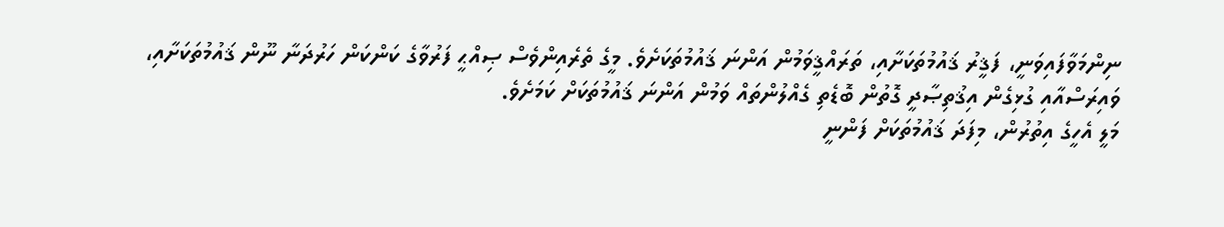ނިންމަވާފައިވަނީ، ފަޤީރު ޤައުމުތަކަށާއި، ތަރައްޤީވަމުން އަންނަ ޤައުމުތަކަށެވެ. މީގެ ތެރެއިންވެސް ޞިއްޙީ ފަރުވާގެ ކަންކަން ހަރުދަނާ ނޫން ޤައުމުތަކަށާއި، ވައިރަސްއާއި ގުޅިގެން އިޤުތިޞާދީ ގޮތުން ބޮޑެތި ގެއްލުންތައް ވަމުން އަންނަ ޤައުމުތަކަށް ކަމަށެވެ.
މަލީ އެހީގެ އިތުރުން، މިފަދަ ޤައުމުތަކަށް ފަންނީ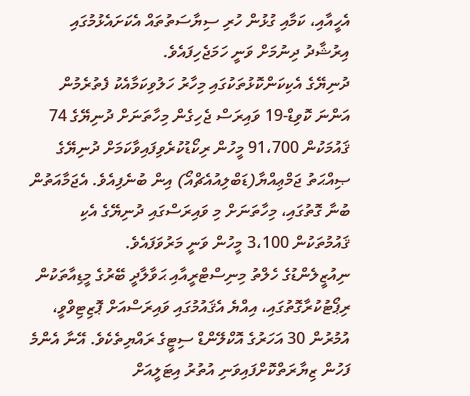އެހީއާއި، ކަމާއި ގުޅުން ހުރި ސިޔާސަތުތައް އެކަށައެޅުމުގައި އިރުޝާދު ދިނުމަށް ވަނީ ހަމަޖެހިފައެވެ.
ދުނިޔޭގެ އެކިކަންކޮޅުތަކުގައި މިހާރު ހަލުވިކަމާއެކު ފެތުރެމުން އަންނަ ކޮވިޑް-19 ވައިރަސް ޖެހިގެން މިހާތަނަށް ދުނިޔޭގެ 74 ޤައުމަކުން 91،700 މީހުން ރިކޯޑުކުރެވިފައިވާކަމަށް ދުނިޔޭގެ ޞިއްޙަތު ޖަމްޢިއްޔާ(ޑަބްލިއުއެޗްއޯ) އިން ބުނެފިއެވެ. އެޖަމާއަތުން ބުނާ ގޮތުގައި، މިހާތަނަށް މި ވައިރަސްގައި ދުނިޔޭގެ އެކި ޤައުމުތަކުން 3،100 މީހުން ވަނީ މަރުވަފައެވެ.
ނިއުޒީލެންޑުގެ ހެލްތު މިނިސްޓްރީއާއި ޙަވާލާދީ ބޭރުގެ މީޑިއާތަކުން ރިޕޯޓުކުރާގޮތުގައި، އިއްޔެ އެޤައުމުގައި ވައިރަސްއަށް ޕޮޒިޓިވްވީ، އުމުރުން 30 އަހަރުގެ އޮކްލޭންޑް ސިޓީގެ ރައްޔިތެކެވެ. އޭނާ އެންމެ ފަހުން ޒިޔާރަތްކޮށްފައިވަނި އުތުރު އިޓަލީއަށް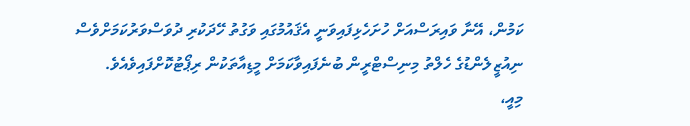ކަމުން، އޭނާ ވައިރަސްއަށް ހުށަހެޅިފައިވަނީ އެޤައުމުގައި ވަގުތު ހޭދަކުރި ދުވަސްވަރުކަމަށްވެސް ނިއުޒީލެންޑުގެ ހެލްތު މިނިސްޓްރީން ބުނެފައިވާކަމަށް މީޑިއާތަކުން ރިޕޯޓުކޮށްފައިވެއެވެ.
މިއީ،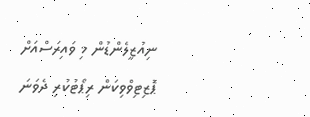ނިއުޒީލެންޑުން މި ވައިރަސްއަށް ޕޮޒިޓިވްވިކަން ރިޕޯޓުކުރި ދެވަނަ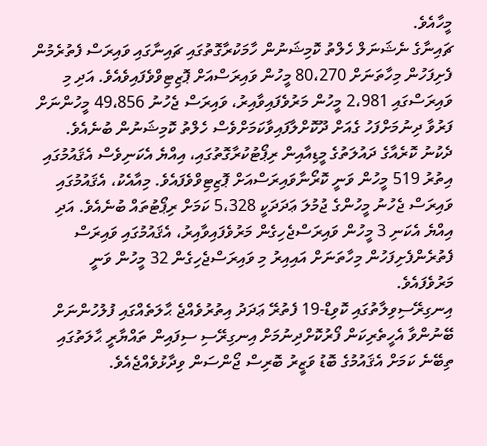މީހާއެވެ.
ޗައިނާގެ ނެޝަނަލް ހެލްތު ކޮމިޝަނުން ހާމަކުރާގޮތުގައި ޗައިނާގައި ވައިރަސް ފެތުރެމުން ފެށިފަހުން މިހާތަނަށް 80،270 މީހުން ވައިރަސްއަށް ޕޮޒިޓިވްވެފައިވެއެވެ. އަދި މި ވައިރަސްގައި 2،981 މީހުން މަރުވެފައިވާއިރު، ވައިރަސް ޖެހުނު 49،856 މީހުންނަށް ފަރުވާ ދިނުމަށްފަހު ގެއަށް ދޫކޮށްލާފައިވާކަމަށްވެސް ހެލްތު ކޮމިޝަނުން ބުނެއެވެ.
ދެކުނު ކޮރެއާގެ ދައުލަތުގެ މީޑިއާއިން ރިޕޯޓުކުރާގޮތުގައި، އިއްޔެ އެކަނިވެސް އެޤައުމުގައި އިތުރު 519 މީހުން ވަނީ ކޮރޯނާވައިރަސްއަށް ޕޮޒިޓިވްވެފައެވެ. މިއާއެކު، އެޤައުމުގައި ވައިރަސް ޖެހުނު މީހުންގެ ޖުމުލަ ޢަދަދަކީ 5،328 ކަމަށް ރިޕޯޓުތައް ބުނެއެވެ. އަދި އިއްޔެ އެކަނި 3 މީހުން ވައިރަސްޖެހިގެން މަރުވެފައިވާއިރު، އެޤައުމުގައި ވައިރަސް ފެތުރެންފެށިފަހުން މިހާތަނަށް އައިއިރު މި ވައިރަސްޖެހިގެން 32 މީހުން ވަނީ މަރުވެފައެވެ.
އިނގިރޭސިވިލާތުގައި ކޮވިޑް-19 ފެތުރޭ ޢަދަދު އިތުރުވެއްޖެ ޙާލަތެއްގައި ފުލުހުންނަށް ބޭނުންވާ އެހީތެރިކަން ފޯރުކޮށްދިނުމަށް އިނގިރޭސި ސިފައިން ތައްޔާރީ ޙާލަތުގައި ތިބޭނެ ކަމަށް އެޤައުމުގެ ބޮޑު ވަޒީރު ބޮރިސް ޖޯންސަން ވިދާޅުވެއްޖެއެވެ.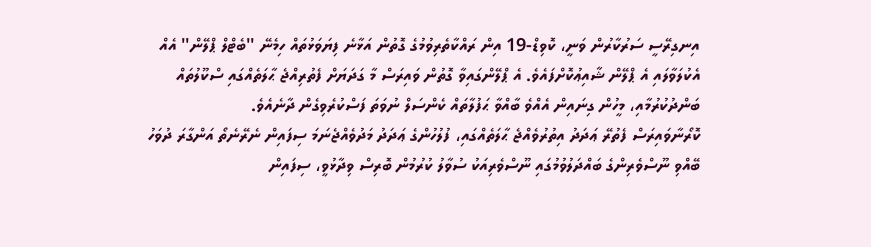އިނގިރޭސީ ސަރުކާރުން ވަނީ، ކޮވިޑް-19 އިން ރައްކާތެރިވުމުގެ ގޮތުން އަޅާނެ ފިޔަވަޅުތައް ހިމެނޭ ''ބެޓްލް ޕްލޭން'' އެއް އެކުލަވާލައި އެ ޕްލޭން ޝާއިޢުކޮށްފައެވެ. އެ ޕްލޭންގައިވާ ގޮތުން ވައިރަސް މާ ގަދަޔަށް ފެތުރިއްޖެ ޙާލަތެއްގައި ސްކޫލުތައް ބަންދުކުރުމާއި، މީހުން ގިނައިން އެއްވެ ބާއްވާ ޙަފުލާތައް ކެންސަލް ނުވަތަ ފަސްކުރެވިގެން ދާނެއެވެ.
ކޮރޯނާވައިރަސް ފެތުރޭ ޢަދަދު އިތުރުވެއްޖެ ޙާލަތެއްގައި، ފުލުހުންގެ ޢަދަދު މަދުވެއްޖެނަމަ ސިފައިން ނެރޭނެތޯ އަންގާރަ ދުވަހު ބޭއްވި ނޫސްވެރިންގެ ބައްދަލުވުމުގައި ނޫސްވެރިއަކު ސުވާލު ކުރުމުން ބޮރިސް ވިދާޅުވީ، ސިފައިން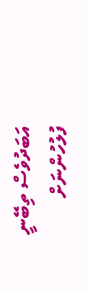އަބަދުވެސް ތިބޭނީ ފުލުހުންނަށް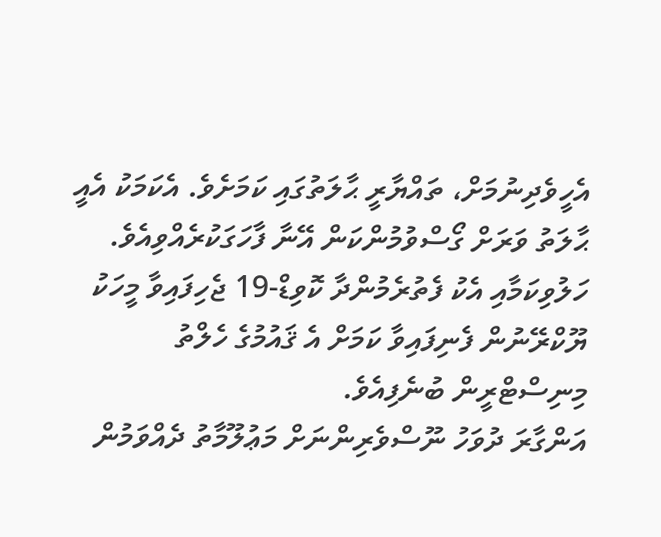އެހީވެދިނުމަށް، ތައްޔާރީ ޙާލަތުގައި ކަމަށެވެ. އެކަމަކު އެއީ ޙާލަތު ވަރަށް ގޯސްވުމުންކަން އޭނާ ފާހަގަކުރެއްވިއެވެ.
ހަލުވިކަމާއި އެކު ފެތުރެމުންދާ ކޮވިޑް-19 ޖެހިފައިވާ މީހަކު ޔޫކްރޭނުން ފެނިފައިވާ ކަމަށް އެ ޤައުމުގެ ހެލްތު މިނިސްޓްރީން ބުނެފިއެވެ.
އަންގާރަ ދުވަހު ނޫސްވެރިންނަށް މަޢުލޫމާތު ދެއްވަމުން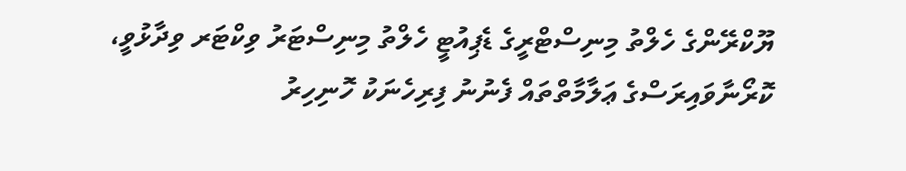ޔޫކްރޭންގެ ހެލްތު މިނިސްޓްރީގެ ޑެޕިއުޓީ ހެލްތު މިނިސްޓަރު ވިކްޓަރ ވިދާޅުވީ، ކޮރޯނާވައިރަސްގެ ޢަލާމާތްތައް ފެނުނު ފިރިހެނަކު ހޮނިހިރު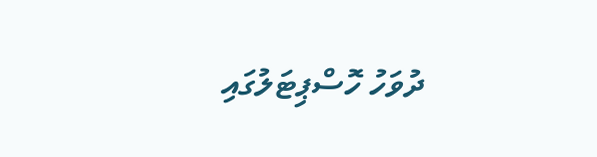ދުވަހު ހޮސްޕިޓަލުގައި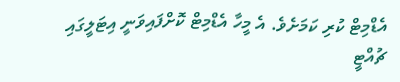އެޑްމިޓް ކުރި ކަމަށެވެ. އެ މީހާ އެޑްމިޓް ކޮށްފައިވަނީ އިޓަލީގައި ޗުއްޓީ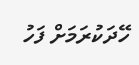ހޭދަކުރަމަށް ފަހު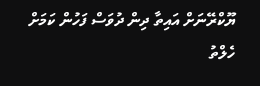ޔޫކްރޭނަށް އައިތާ ދިން ދުވަސް ފަހުން ކަމަށް ހެލްތު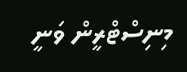މިނިސްޓްރީން ވަނީ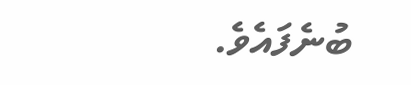ބުނެފައެވެ.